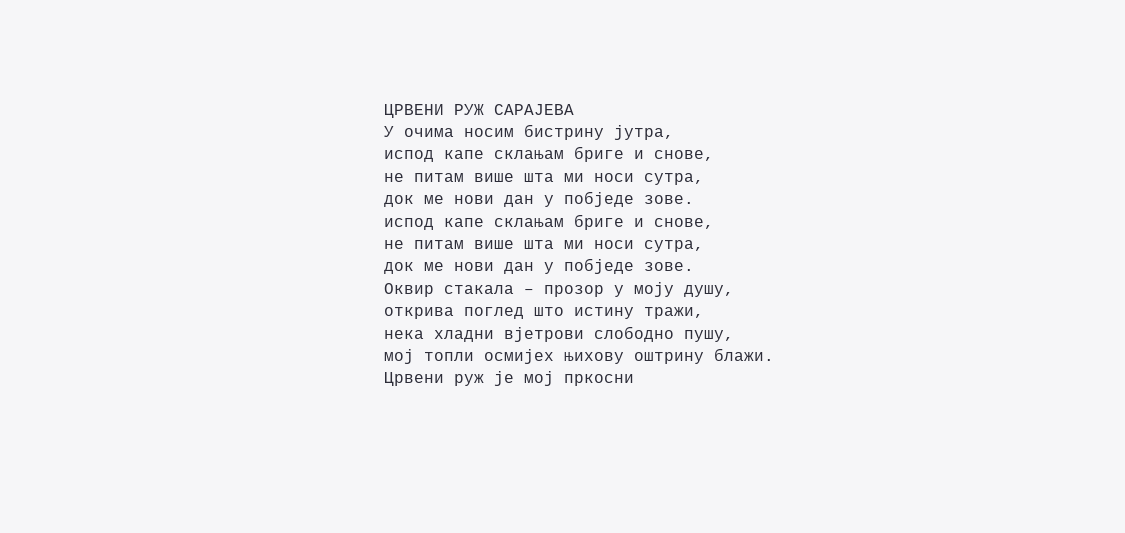ЦРВЕНИ РУЖ САРАЈЕВА
У очима носим бистрину јутра,
испод капе склањам бриге и снове,
не питам више шта ми носи сутра,
док ме нови дан у побједе зове.
испод капе склањам бриге и снове,
не питам више шта ми носи сутра,
док ме нови дан у побједе зове.
Оквир стакала – прозор у моју душу,
открива поглед што истину тражи,
нека хладни вјетрови слободно пушу,
мој топли осмијех њихову оштрину блажи.
Црвени руж је мој пркосни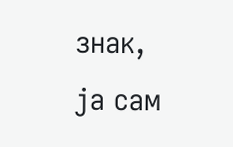знак,
ја сам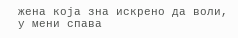жена која зна искрено да воли,
у мени спава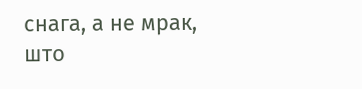снага, а не мрак,
што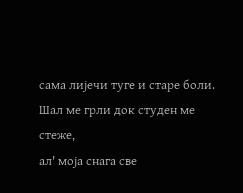сама лијечи туге и старе боли.
Шал ме грли док студен ме стеже,
ал' моја снага све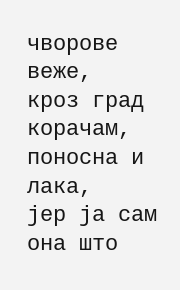чворове веже,
кроз град корачам, поносна и лака,
јер ја сам она што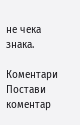не чека знака.

Коментари
Постави коментар